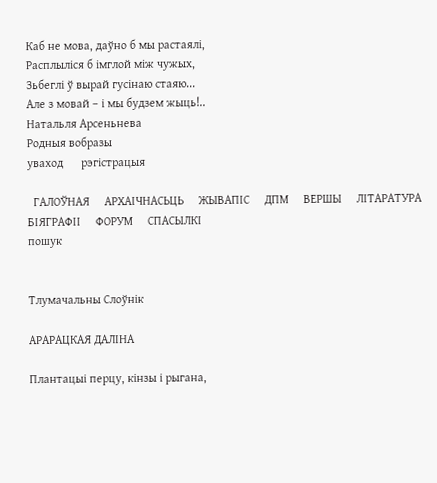Каб не мова, даўно б мы растаялі,
Расплыліся б імглой між чужых,
Зьбеглі ў вырай гусінаю стаяю...
Але з мовай – і мы будзем жыць!..
Натальля Арсеньнева
Родныя вобразы
уваход      рэгiстрацыя

  ГАЛОЎНАЯ     АРХАІЧНАСЬЦЬ     ЖЫВАПІС     ДПМ     ВЕРШЫ     ЛІТАРАТУРА     БІЯГРАФІІ     ФОРУМ     СПАСЫЛКІ
пошук


Тлумачальны Слоўнік

АРАРАЦКАЯ ДАЛІНА

Плантацыі перцу, кінзы і рыгана,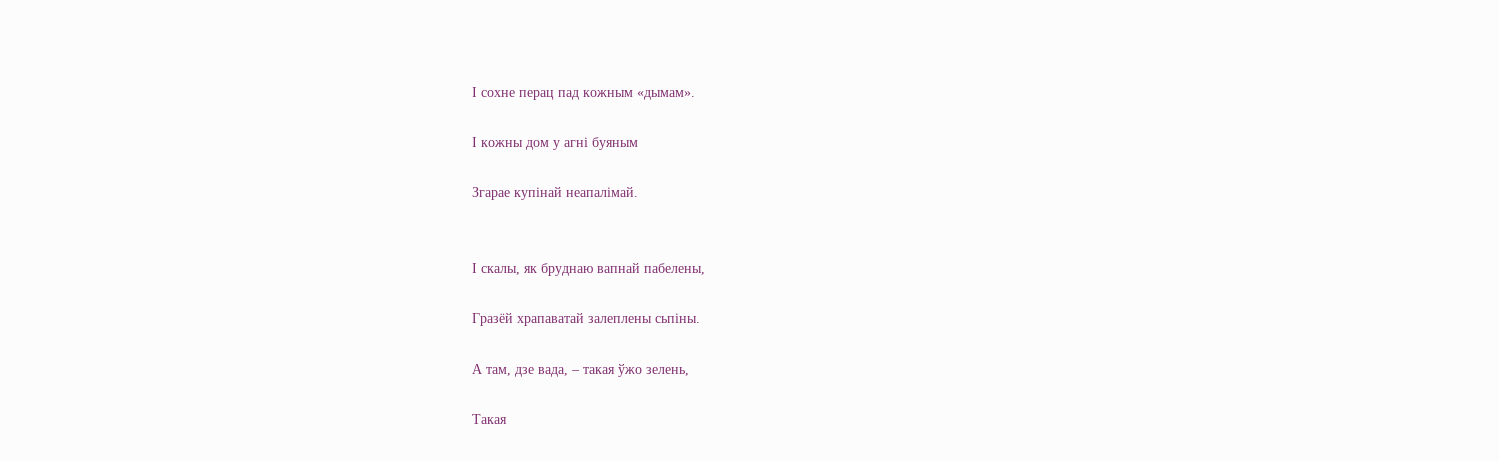І сохне перац пад кожным «дымам».

І кожны дом у агні буяным

Згарае купінай неапалімай.


І скалы, як бруднаю вапнай пабелены,

Гразёй храпаватай залеплены сьпіны.

А там, дзе вада, – такая ўжо зелень,

Такая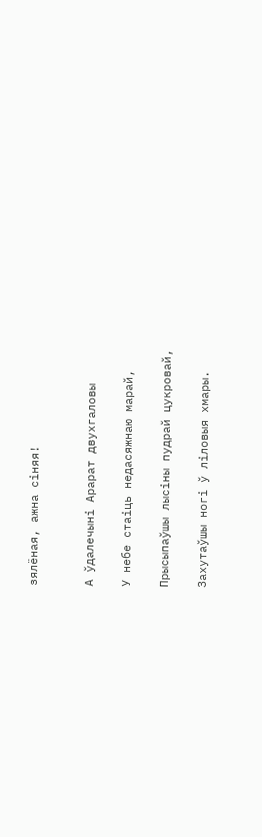зялёная, ажна сіняя!


А ўдалечыні Арарат двухгаловы

У небе стаіць недасяжнаю марай,

Прысыпаўшы лысіны пудрай цукровай,

Захутаўшы ногі ў ліловыя хмары.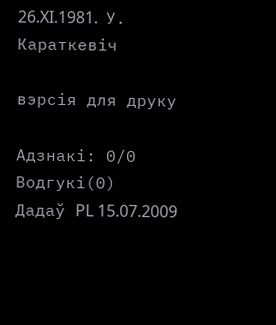26.XI.1981.  У. Караткевіч

вэрсія для друку

Адзнакi: 0/0 Водгукі(0)
Дадаў PL 15.07.2009